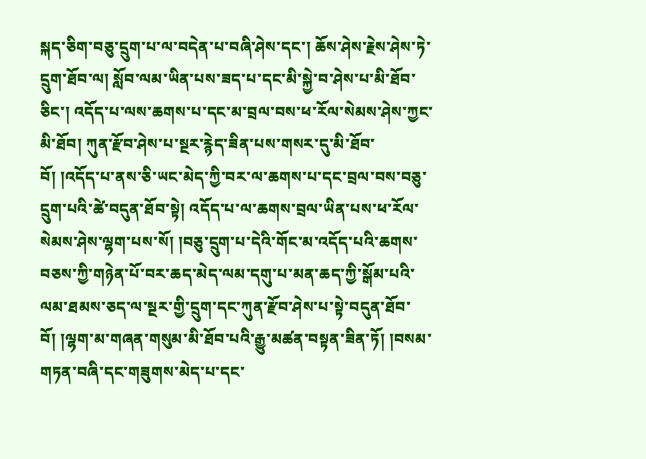སྐད་ཅིག་བཅུ་དྲུག་པ་ལ་བདེན་པ་བཞི་ཤེས་དང་། ཆོས་ཤེས་རྗེས་ཤེས་ཏེ་དྲུག་ཐོབ་ལ། སློབ་ལམ་ཡིན་པས་ཟད་པ་དང་མི་སྐྱེ་བ་ཤེས་པ་མི་ཐོབ་ཅིང་། འདོད་པ་ལས་ཆགས་པ་དང་མ་བྲལ་བས་ཕ་རོལ་སེམས་ཤེས་ཀྱང་མི་ཐོབ། ཀུན་རྫོབ་ཤེས་པ་སྔར་རྙེད་ཟིན་པས་གསར་དུ་མི་ཐོབ་བོ། །འདོད་པ་ནས་ཅི་ཡང་མེད་ཀྱི་བར་ལ་ཆགས་པ་དང་བྲལ་བས་བཅུ་དྲུག་པའི་ཚེ་བདུན་ཐོབ་སྟེ། འདོད་པ་ལ་ཆགས་བྲལ་ཡིན་པས་ཕ་རོལ་སེམས་ཤེས་ལྷག་པས་སོ། །བཅུ་དྲུག་པ་དེའི་གོང་མ་འདོད་པའི་ཆགས་བཅས་ཀྱི་གཉེན་པོ་བར་ཆད་མེད་ལམ་དགུ་པ་མན་ཆད་ཀྱི་སྒོམ་པའི་ལམ་ཐམས་ཅད་ལ་སྔར་གྱི་དྲུག་དང་ཀུན་རྫོབ་ཤེས་པ་སྟེ་བདུན་ཐོབ་བོ། །ལྷག་མ་གཞན་གསུམ་མི་ཐོབ་པའི་རྒྱུ་མཚན་བསྟན་ཟིན་ཏོ། །བསམ་གཏན་བཞི་དང་གཟུགས་མེད་པ་དང་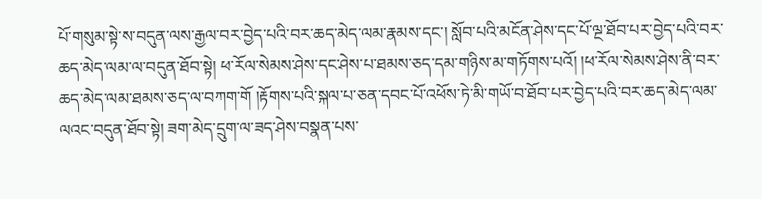པོ་གསུམ་སྟེ་ས་བདུན་ལས་རྒྱལ་བར་བྱེད་པའི་བར་ཆད་མེད་ལམ་རྣམས་དང་། སློབ་པའི་མངོན་ཤེས་དང་པོ་ལྔ་ཐོབ་པར་བྱེད་པའི་བར་ཆད་མེད་ལམ་ལ་བདུན་ཐོབ་སྟེ། ཕ་རོལ་སེམས་ཤེས་དང་ཤེས་པ་ཐམས་ཅད་དམ་གཉིས་མ་གཏོགས་པའོ། །ཕ་རོལ་སེམས་ཤེས་ནི་བར་ཆད་མེད་ལམ་ཐམས་ཅད་ལ་བཀག་གོ །རྟོགས་པའི་སྐལ་པ་ཅན་དབང་པོ་འཕོས་ཏེ་མི་གཡོ་བ་ཐོབ་པར་བྱེད་པའི་བར་ཆད་མེད་ལམ་ལའང་བདུན་ཐོབ་སྟེ། ཟག་མེད་དྲུག་ལ་ཟད་ཤེས་བསྣན་པས་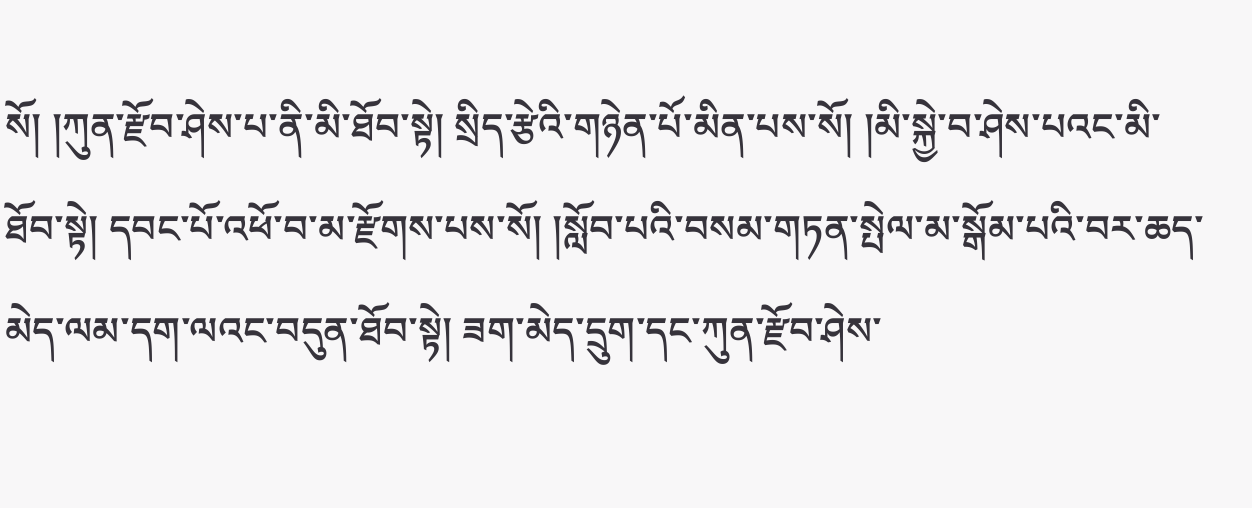སོ། །ཀུན་རྫོབ་ཤེས་པ་ནི་མི་ཐོབ་སྟེ། སྲིད་རྩེའི་གཉེན་པོ་མིན་པས་སོ། །མི་སྐྱེ་བ་ཤེས་པའང་མི་ཐོབ་སྟེ། དབང་པོ་འཕོ་བ་མ་རྫོགས་པས་སོ། །སློབ་པའི་བསམ་གཏན་སྤེལ་མ་སྒོམ་པའི་བར་ཆད་མེད་ལམ་དག་ལའང་བདུན་ཐོབ་སྟེ། ཟག་མེད་དྲུག་དང་ཀུན་རྫོབ་ཤེས་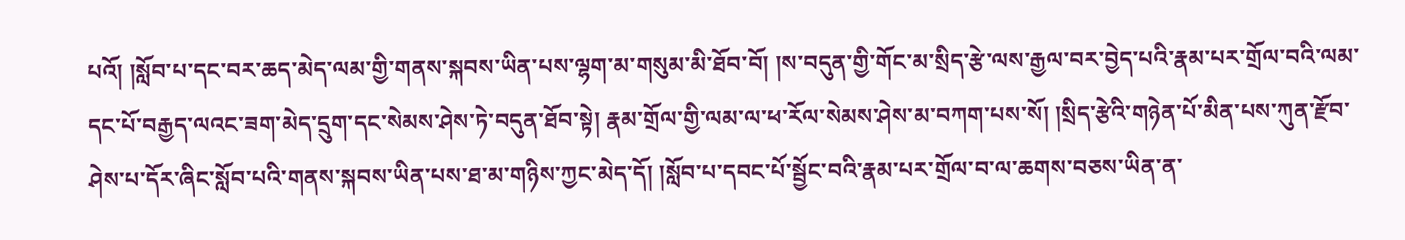པའོ། །སློབ་པ་དང་བར་ཆད་མེད་ལམ་གྱི་གནས་སྐབས་ཡིན་པས་ལྷག་མ་གསུམ་མི་ཐོབ་བོ། །ས་བདུན་གྱི་གོང་མ་སྲིད་རྩེ་ལས་རྒྱལ་བར་བྱེད་པའི་རྣམ་པར་གྲོལ་བའི་ལམ་དང་པོ་བརྒྱད་ལའང་ཟག་མེད་དྲུག་དང་སེམས་ཤེས་ཏེ་བདུན་ཐོབ་སྟེ། རྣམ་གྲོལ་གྱི་ལམ་ལ་ཕ་རོལ་སེམས་ཤེས་མ་བཀག་པས་སོ། །སྲིད་རྩེའི་གཉེན་པོ་མིན་པས་ཀུན་རྫོབ་ཤེས་པ་དོར་ཞིང་སློབ་པའི་གནས་སྐབས་ཡིན་པས་ཐ་མ་གཉིས་ཀྱང་མེད་དོ། །སློབ་པ་དབང་པོ་སྦྱོང་བའི་རྣམ་པར་གྲོལ་བ་ལ་ཆགས་བཅས་ཡིན་ན་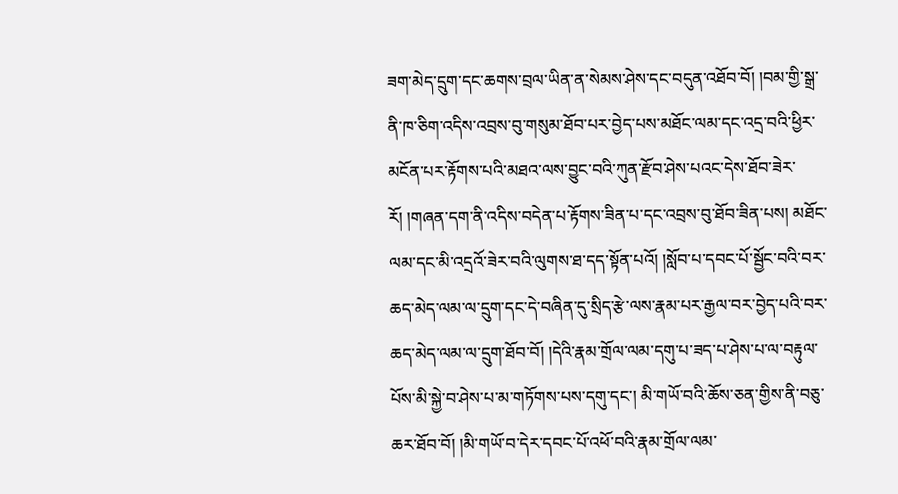ཟག་མེད་དྲུག་དང་ཆགས་བྲལ་ཡིན་ན་སེམས་ཤེས་དང་བདུན་འཐོབ་བོ། །བམ་གྱི་སྒྲ་ནི་ཁ་ཅིག་འདིས་འབྲས་བུ་གསུམ་ཐོབ་པར་བྱེད་པས་མཐོང་ལམ་དང་འདྲ་བའི་ཕྱིར་མངོན་པར་རྟོགས་པའི་མཐའ་ལས་བྱུང་བའི་ཀུན་རྫོབ་ཤེས་པའང་དེས་ཐོབ་ཟེར་རོ། །གཞན་དག་ནི་འདིས་བདེན་པ་རྟོགས་ཟིན་པ་དང་འབྲས་བུ་ཐོབ་ཟིན་པས། མཐོང་ལམ་དང་མི་འདྲའོ་ཟེར་བའི་ལུགས་ཐ་དད་སྟོན་པའོ། །སློབ་པ་དབང་པོ་སྦྱོང་བའི་བར་ཆད་མེད་ལམ་ལ་དྲུག་དང་དེ་བཞིན་དུ་སྲིད་རྩེ་ལས་རྣམ་པར་རྒྱལ་བར་བྱེད་པའི་བར་ཆད་མེད་ལམ་ལ་དྲུག་ཐོབ་བོ། །དེའི་རྣམ་གྲོལ་ལམ་དགུ་པ་ཟད་པ་ཤེས་པ་ལ་བརྟུལ་པོས་མི་སྐྱེ་བ་ཤེས་པ་མ་གཏོགས་པས་དགུ་དང་། མི་གཡོ་བའི་ཆོས་ཅན་གྱིས་ནི་བཅུ་ཆར་ཐོབ་བོ། །མི་གཡོ་བ་དེར་དབང་པོ་འཕོ་བའི་རྣམ་གྲོལ་ལམ་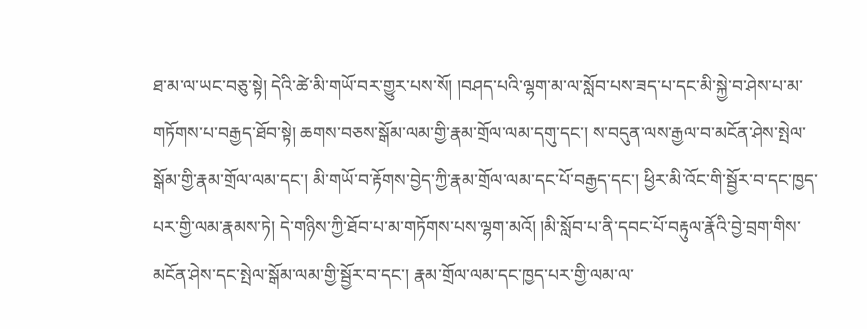ཐ་མ་ལ་ཡང་བཅུ་སྟེ། དེའི་ཚེ་མི་གཡོ་བར་གྱུར་པས་སོ། །བཤད་པའི་ལྷག་མ་ལ་སློབ་པས་ཟད་པ་དང་མི་སྐྱེ་བ་ཤེས་པ་མ་གཏོགས་པ་བརྒྱད་ཐོབ་སྟེ། ཆགས་བཅས་སྒོམ་ལམ་གྱི་རྣམ་གྲོལ་ལམ་དགུ་དང་། ས་བདུན་ལས་རྒྱལ་བ་མངོན་ཤེས་སྤེལ་སྒོམ་གྱི་རྣམ་གྲོལ་ལམ་དང་། མི་གཡོ་བ་རྟོགས་བྱེད་ཀྱི་རྣམ་གྲོལ་ལམ་དང་པོ་བརྒྱད་དང་། ཕྱིར་མི་འོང་གི་སྦྱོར་བ་དང་ཁྱད་པར་གྱི་ལམ་རྣམས་ཏེ། དེ་གཉིས་ཀྱི་ཐོབ་པ་མ་གཏོགས་པས་ལྷག་མའོ། །མི་སློབ་པ་ནི་དབང་པོ་བརྟུལ་རྣོའི་བྱེ་བྲག་གིས་མངོན་ཤེས་དང་སྤེལ་སྒོམ་ལམ་གྱི་སྦྱོར་བ་དང་། རྣམ་གྲོལ་ལམ་དང་ཁྱད་པར་གྱི་ལམ་ལ་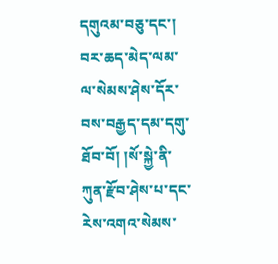དགུའམ་བཅུ་དང་། བར་ཆད་མེད་ལམ་ལ་སེམས་ཤེས་དོར་བས་བརྒྱད་དམ་དགུ་ཐོབ་བོ། །སོ་སྐྱེ་ནི་ཀུན་རྫོབ་ཤེས་པ་དང་རེས་འགའ་སེམས་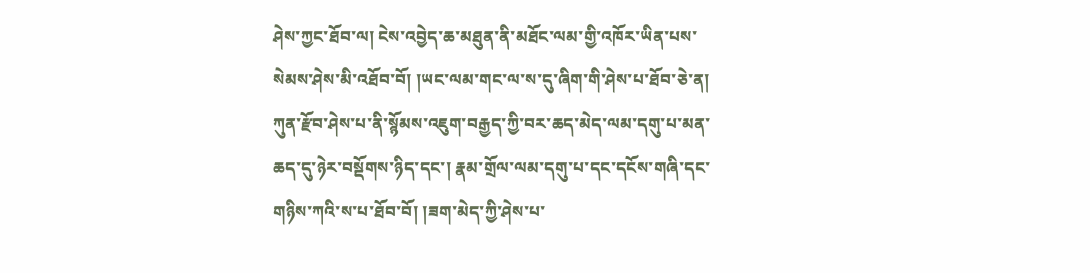ཤེས་ཀྱང་ཐོབ་ལ། ངེས་འབྱེད་ཆ་མཐུན་ནི་མཐོང་ལམ་གྱི་འཁོར་ཡིན་པས་སེམས་ཤེས་མི་འཐོབ་བོ། །ཡང་ལམ་གང་ལ་ས་དུ་ཞིག་གི་ཤེས་པ་ཐོབ་ཅེ་ན། ཀུན་རྫོབ་ཤེས་པ་ནི་སྙོམས་འཇུག་བརྒྱད་ཀྱི་བར་ཆད་མེད་ལམ་དགུ་པ་མན་ཆད་དུ་ཉེར་བསྡོགས་ཉིད་དང་། རྣམ་གྲོལ་ལམ་དགུ་པ་དང་དངོས་གཞི་དང་གཉིས་ཀའི་ས་པ་ཐོབ་བོ། །ཟག་མེད་ཀྱི་ཤེས་པ་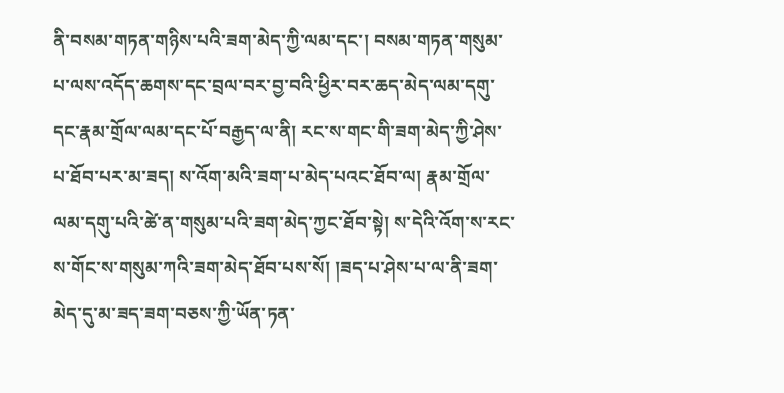ནི་བསམ་གཏན་གཉིས་པའི་ཟག་མེད་ཀྱི་ལམ་དང་། བསམ་གཏན་གསུམ་པ་ལས་འདོད་ཆགས་དང་བྲལ་བར་བྱ་བའི་ཕྱིར་བར་ཆད་མེད་ལམ་དགུ་དང་རྣམ་གྲོལ་ལམ་དང་པོ་བརྒྱད་ལ་ནི། རང་ས་གང་གི་ཟག་མེད་ཀྱི་ཤེས་པ་ཐོབ་པར་མ་ཟད། ས་འོག་མའི་ཟག་པ་མེད་པའང་ཐོབ་ལ། རྣམ་གྲོལ་ལམ་དགུ་པའི་ཚེ་ན་གསུམ་པའི་ཟག་མེད་ཀྱང་ཐོབ་སྟེ། ས་དེའི་འོག་ས་རང་ས་གོང་ས་གསུམ་ཀའི་ཟག་མེད་ཐོབ་པས་སོ། །ཟད་པ་ཤེས་པ་ལ་ནི་ཟག་མེད་དུ་མ་ཟད་ཟག་བཅས་ཀྱི་ཡོན་ཏན་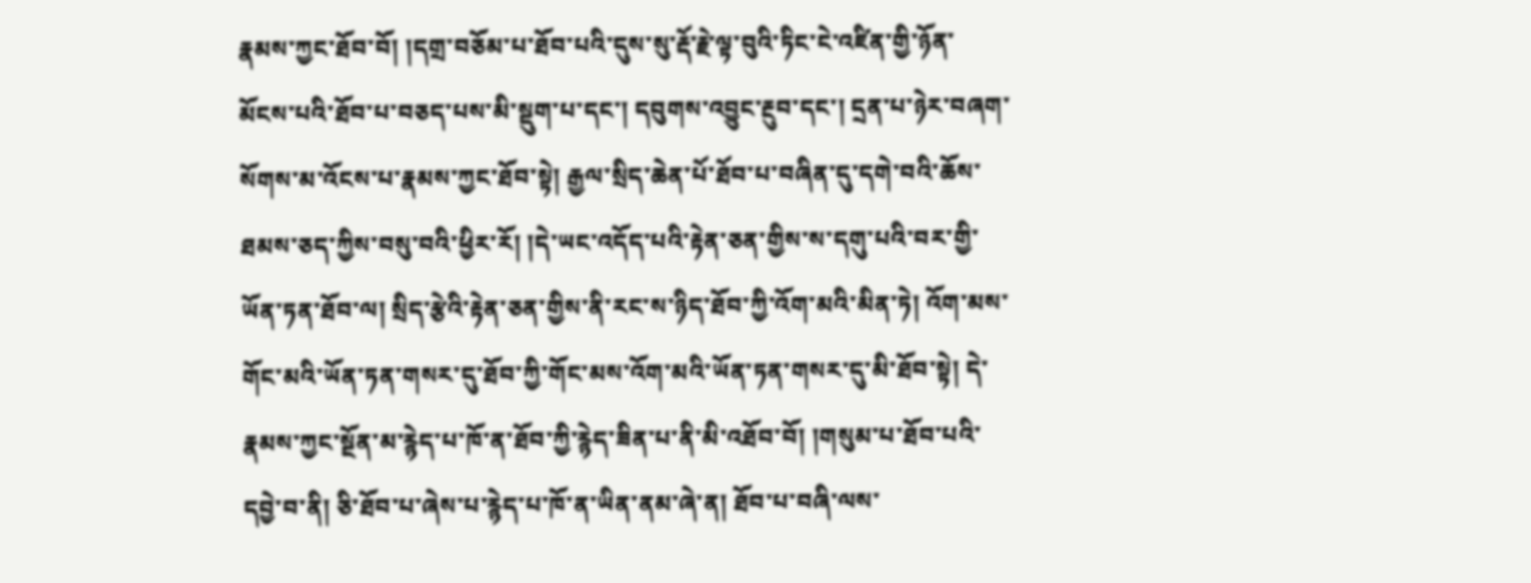རྣམས་ཀྱང་ཐོབ་བོ། །དགྲ་བཅོམ་པ་ཐོབ་པའི་དུས་སུ་རྡོ་རྗེ་ལྟ་བུའི་ཏིང་ངེ་འཛིན་གྱི་ཉོན་མོངས་པའི་ཐོབ་པ་བཅད་པས་མི་སྡུག་པ་དང་། དབུགས་འབྱུང་རྔུབ་དང་། དྲན་པ་ཉེར་བཞག་སོགས་མ་འོངས་པ་རྣམས་ཀྱང་ཐོབ་སྟེ། རྒྱལ་སྲིད་ཆེན་པོ་ཐོབ་པ་བཞིན་དུ་དགེ་བའི་ཆོས་ཐམས་ཅད་ཀྱིས་བསུ་བའི་ཕྱིར་རོ། །དེ་ཡང་འདོད་པའི་རྟེན་ཅན་གྱིས་ས་དགུ་པའི་བར་གྱི་ཡོན་ཏན་ཐོབ་ལ། སྲིད་རྩེའི་རྟེན་ཅན་གྱིས་ནི་རང་ས་ཉིད་ཐོབ་ཀྱི་འོག་མའི་མིན་ཏེ། འོག་མས་གོང་མའི་ཡོན་ཏན་གསར་དུ་ཐོབ་ཀྱི་གོང་མས་འོག་མའི་ཡོན་ཏན་གསར་དུ་མི་ཐོབ་སྟེ། དེ་རྣམས་ཀྱང་སྔོན་མ་རྙེད་པ་ཁོ་ན་ཐོབ་ཀྱི་རྙེད་ཟིན་པ་ནི་མི་འཐོབ་བོ། །གསུམ་པ་ཐོབ་པའི་དབྱེ་བ་ནི། ཅི་ཐོབ་པ་ཞེས་པ་རྙེད་པ་ཁོ་ན་ཡིན་ནམ་ཞེ་ན། ཐོབ་པ་བཞི་ལས་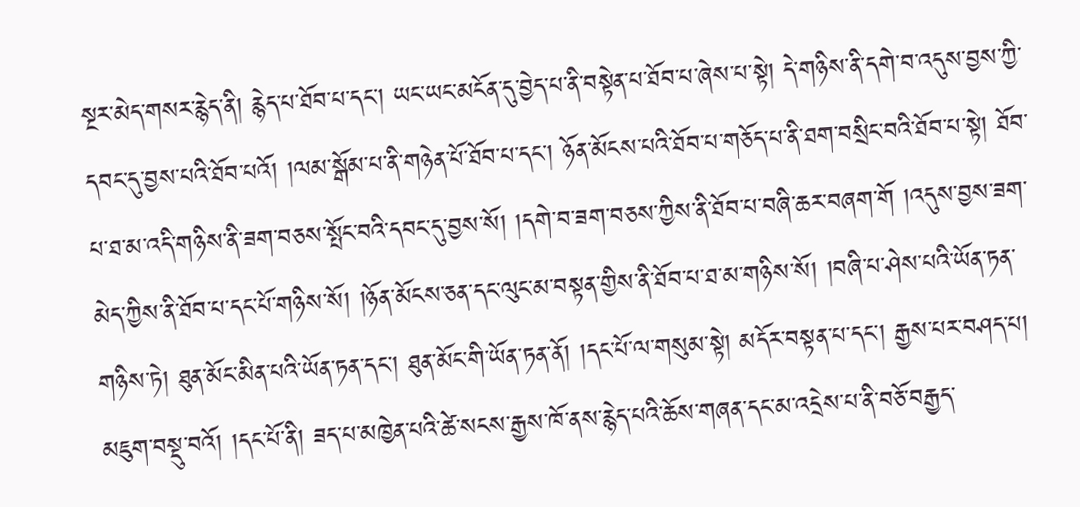སྔར་མེད་གསར་རྙེད་ནི། རྙེད་པ་ཐོབ་པ་དང་། ཡང་ཡང་མངོན་དུ་བྱེད་པ་ནི་བསྟེན་པ་ཐོབ་པ་ཞེས་པ་སྟེ། དེ་གཉིས་ནི་དགེ་བ་འདུས་བྱས་ཀྱི་དབང་དུ་བྱས་པའི་ཐོབ་པའོ། །ལམ་སྒོམ་པ་ནི་གཉེན་པོ་ཐོབ་པ་དང་། ཉོན་མོངས་པའི་ཐོབ་པ་གཅོད་པ་ནི་ཐག་བསྲིང་བའི་ཐོབ་པ་སྟེ། ཐོབ་པ་ཐ་མ་འདི་གཉིས་ནི་ཟག་བཅས་སྤོང་བའི་དབང་དུ་བྱས་སོ། །དགེ་བ་ཟག་བཅས་ཀྱིས་ནི་ཐོབ་པ་བཞི་ཆར་བཞག་གོ །འདུས་བྱས་ཟག་མེད་ཀྱིས་ནི་ཐོབ་པ་དང་པོ་གཉིས་སོ། །ཉོན་མོངས་ཅན་དང་ལུང་མ་བསྟན་གྱིས་ནི་ཐོབ་པ་ཐ་མ་གཉིས་སོ། །བཞི་པ་ཤེས་པའི་ཡོན་ཏན་གཉིས་ཏེ། ཐུན་མོང་མིན་པའི་ཡོན་ཏན་དང་། ཐུན་མོང་གི་ཡོན་ཏན་ནོ། །དང་པོ་ལ་གསུམ་སྟེ། མདོར་བསྟན་པ་དང་། རྒྱས་པར་བཤད་པ། མཇུག་བསྡུ་བའོ། །དང་པོ་ནི། ཟད་པ་མཁྱེན་པའི་ཚེ་སངས་རྒྱས་ཁོ་ནས་རྙེད་པའི་ཆོས་གཞན་དང་མ་འདྲེས་པ་ནི་བཅོ་བརྒྱད་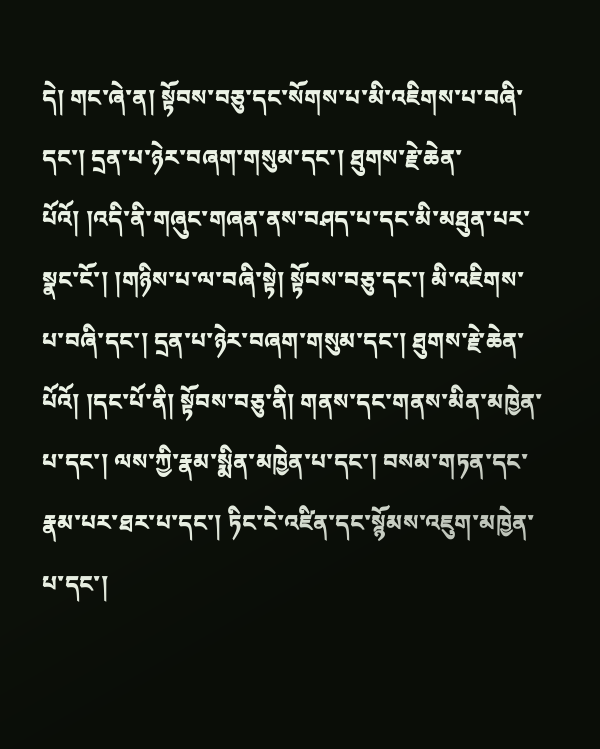དེ། གང་ཞེ་ན། སྟོབས་བཅུ་དང་སོགས་པ་མི་འཇིགས་པ་བཞི་དང་། དྲན་པ་ཉེར་བཞག་གསུམ་དང་། ཐུགས་རྗེ་ཆེན་པོའོ། །འདི་ནི་གཞུང་གཞན་ནས་བཤད་པ་དང་མི་མཐུན་པར་སྣང་ངོ་། །གཉིས་པ་ལ་བཞི་སྟེ། སྟོབས་བཅུ་དང་། མི་འཇིགས་པ་བཞི་དང་། དྲན་པ་ཉེར་བཞག་གསུམ་དང་། ཐུགས་རྗེ་ཆེན་པོའོ། །དང་པོ་ནི། སྟོབས་བཅུ་ནི། གནས་དང་གནས་མིན་མཁྱེན་པ་དང་། ལས་ཀྱི་རྣམ་སྨིན་མཁྱེན་པ་དང་། བསམ་གཏན་དང་རྣམ་པར་ཐར་པ་དང་། ཏིང་ངེ་འཛིན་དང་སྙོམས་འཇུག་མཁྱེན་པ་དང་།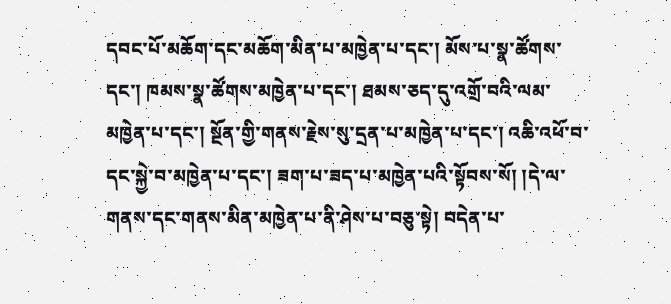དབང་པོ་མཆོག་དང་མཆོག་མིན་པ་མཁྱེན་པ་དང་། མོས་པ་སྣ་ཚོགས་དང་། ཁམས་སྣ་ཚོགས་མཁྱེན་པ་དང་། ཐམས་ཅད་དུ་འགྲོ་བའི་ལམ་མཁྱེན་པ་དང་། སྔོན་གྱི་གནས་རྗེས་སུ་དྲན་པ་མཁྱེན་པ་དང་། འཆི་འཕོ་བ་དང་སྐྱེ་བ་མཁྱེན་པ་དང་། ཟག་པ་ཟད་པ་མཁྱེན་པའི་སྟོབས་སོ། །དེ་ལ་གནས་དང་གནས་མིན་མཁྱེན་པ་ནི་ཤེས་པ་བཅུ་སྟེ། བདེན་པ་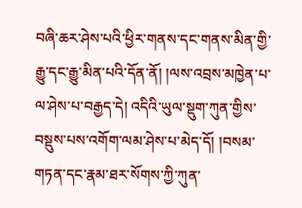བཞི་ཆར་ཤེས་པའི་ཕྱིར་གནས་དང་གནས་མིན་གྱི་རྒྱུ་དང་རྒྱུ་མིན་པའི་དོན་ནོ། །ལས་འབྲས་མཁྱེན་པ་ལ་ཤེས་པ་བརྒྱད་དེ། འདིའི་ཡུལ་སྡུག་ཀུན་གྱིས་བསྡུས་པས་འགོག་ལམ་ཤེས་པ་མེད་དོ། །བསམ་གཏན་དང་རྣམ་ཐར་སོགས་ཀྱི་ཀུན་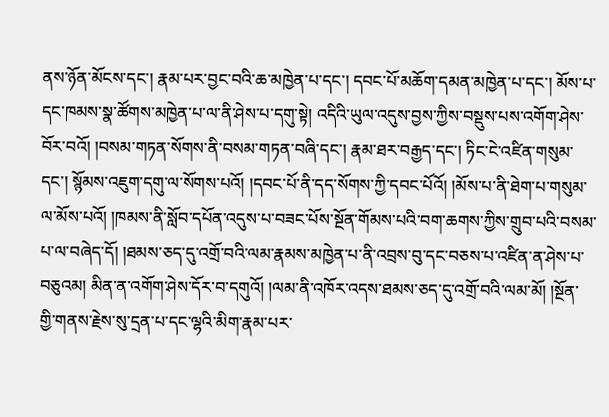ནས་ཉོན་མོངས་དང་། རྣམ་པར་བྱང་བའི་ཆ་མཁྱེན་པ་དང་། དབང་པོ་མཆོག་དམན་མཁྱེན་པ་དང་། མོས་པ་དང་ཁམས་སྣ་ཚོགས་མཁྱེན་པ་ལ་ནི་ཤེས་པ་དགུ་སྟེ། འདིའི་ཡུལ་འདུས་བྱས་ཀྱིས་བསྡུས་པས་འགོག་ཤེས་བོར་བའོ། །བསམ་གཏན་སོགས་ནི་བསམ་གཏན་བཞི་དང་། རྣམ་ཐར་བརྒྱད་དང་། ཏིང་ངེ་འཛིན་གསུམ་དང་། སྙོམས་འཇུག་དགུ་ལ་སོགས་པའོ། །དབང་པོ་ནི་དད་སོགས་ཀྱི་དབང་པོའོ། །མོས་པ་ནི་ཐེག་པ་གསུམ་ལ་མོས་པའོ། །ཁམས་ནི་སློབ་དཔོན་འདུས་པ་བཟང་པོས་སྔོན་གོམས་པའི་བག་ཆགས་ཀྱིས་གྲུབ་པའི་བསམ་པ་ལ་བཞེད་དོ། །ཐམས་ཅད་དུ་འགྲོ་བའི་ལམ་རྣམས་མཁྱེན་པ་ནི་འབྲས་བུ་དང་བཅས་པ་འཛིན་ན་ཤེས་པ་བཅུའམ། མིན་ན་འགོག་ཤེས་དོར་བ་དགུའོ། །ལམ་ནི་འཁོར་འདས་ཐམས་ཅད་དུ་འགྲོ་བའི་ལམ་མོ། །སྔོན་གྱི་གནས་རྗེས་སུ་དྲན་པ་དང་ལྷའི་མིག་རྣམ་པར་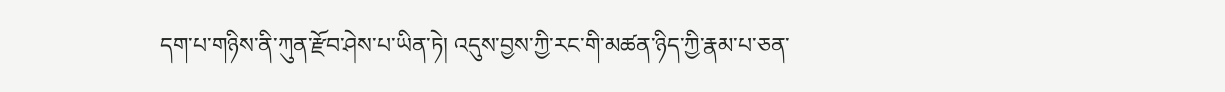དག་པ་གཉིས་ནི་ཀུན་རྫོབ་ཤེས་པ་ཡིན་ཏེ། འདུས་བྱས་ཀྱི་རང་གི་མཚན་ཉིད་ཀྱི་རྣམ་པ་ཅན་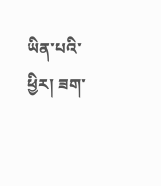ཡིན་པའི་ཕྱིར། ཟག་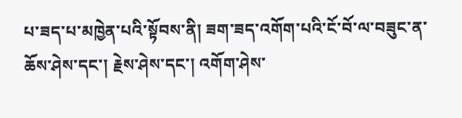པ་ཟད་པ་མཁྱེན་པའི་སྟོབས་ནི། ཟག་ཟད་འགོག་པའི་ངོ་བོ་ལ་བཟུང་ན་ཆོས་ཤེས་དང་། རྗེས་ཤེས་དང་། འགོག་ཤེས་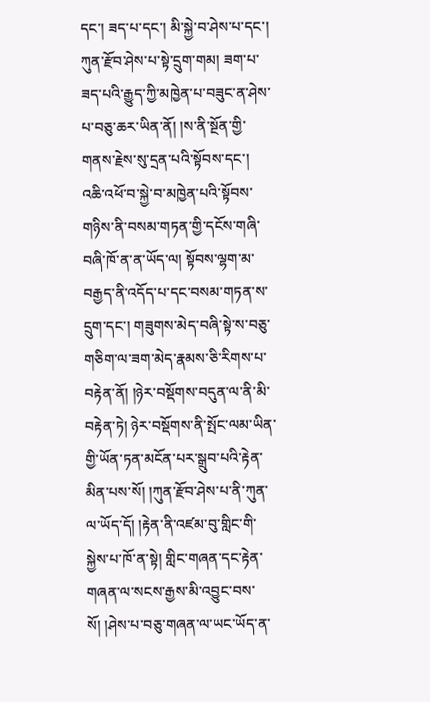དང་། ཟད་པ་དང་། མི་སྐྱེ་བ་ཤེས་པ་དང་། ཀུན་རྫོབ་ཤེས་པ་སྟེ་དྲུག་གམ། ཟག་པ་ཟད་པའི་རྒྱུད་ཀྱི་མཁྱེན་པ་བཟུང་ན་ཤེས་པ་བཅུ་ཆར་ཡིན་ནོ། །ས་ནི་སྔོན་གྱི་གནས་རྗེས་སུ་དྲན་པའི་སྟོབས་དང་། འཆི་འཕོ་བ་སྐྱེ་བ་མཁྱེན་པའི་སྟོབས་གཉིས་ནི་བསམ་གཏན་གྱི་དངོས་གཞི་བཞི་ཁོ་ན་ན་ཡོད་ལ། སྟོབས་ལྷག་མ་བརྒྱད་ནི་འདོད་པ་དང་བསམ་གཏན་ས་དྲུག་དང་། གཟུགས་མེད་བཞི་སྟེ་ས་བཅུ་གཅིག་ལ་ཟག་མེད་རྣམས་ཅི་རིགས་པ་བརྟེན་ནོ། །ཉེར་བསྡོགས་བདུན་ལ་ནི་མི་བརྟེན་ཏེ། ཉེར་བསྡོགས་ནི་སྤོང་ལམ་ཡིན་གྱི་ཡོན་ཏན་མངོན་པར་སྒྲུབ་པའི་རྟེན་མིན་པས་སོ། །ཀུན་རྫོབ་ཤེས་པ་ནི་ཀུན་ལ་ཡོད་དོ། །རྟེན་ནི་འཛམ་བུ་གླིང་གི་སྐྱེས་པ་ཁོ་ན་སྟེ། གླིང་གཞན་དང་རྟེན་གཞན་ལ་སངས་རྒྱས་མི་འབྱུང་བས་སོ། །ཤེས་པ་བཅུ་གཞན་ལ་ཡང་ཡོད་ན་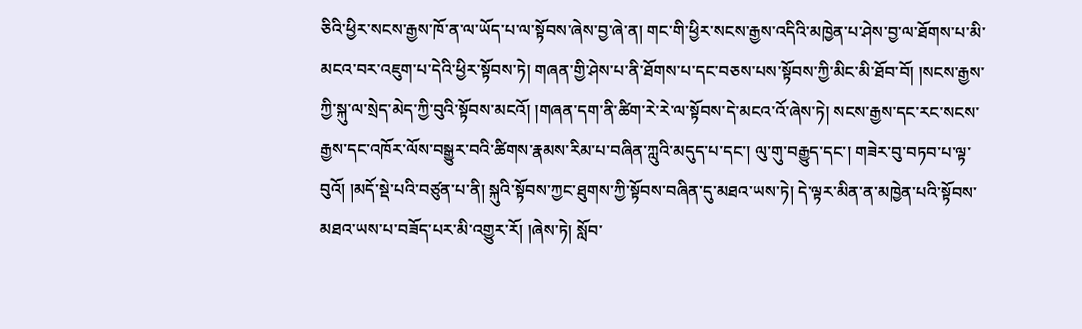ཅིའི་ཕྱིར་སངས་རྒྱས་ཁོ་ན་ལ་ཡོད་པ་ལ་སྟོབས་ཞེས་བྱ་ཞེ་ན། གང་གི་ཕྱིར་སངས་རྒྱས་འདིའི་མཁྱེན་པ་ཤེས་བྱ་ལ་ཐོགས་པ་མི་མངའ་བར་འཇུག་པ་དེའི་ཕྱིར་སྟོབས་ཏེ། གཞན་གྱི་ཤེས་པ་ནི་ཐོགས་པ་དང་བཅས་པས་སྟོབས་ཀྱི་མིང་མི་ཐོབ་བོ། །སངས་རྒྱས་ཀྱི་སྐུ་ལ་སྲེད་མེད་ཀྱི་བུའི་སྟོབས་མངའོ། །གཞན་དག་ནི་ཚིག་རེ་རེ་ལ་སྟོབས་དེ་མངའ་འོ་ཞེས་ཏེ། སངས་རྒྱས་དང་རང་སངས་རྒྱས་དང་འཁོར་ལོས་བསྒྱུར་བའི་ཚིགས་རྣམས་རིམ་པ་བཞིན་ཀླུའི་མདུད་པ་དང་། ལུ་གུ་བརྒྱུད་དང་། གཟེར་བུ་བཏབ་པ་ལྟ་བུའོ། །མདོ་སྡེ་པའི་བཙུན་པ་ནི། སྐུའི་སྟོབས་ཀྱང་ཐུགས་ཀྱི་སྟོབས་བཞིན་དུ་མཐའ་ཡས་ཏེ། དེ་ལྟར་མིན་ན་མཁྱེན་པའི་སྟོབས་མཐའ་ཡས་པ་བཟོད་པར་མི་འགྱུར་རོ། །ཞེས་ཏེ། སློབ་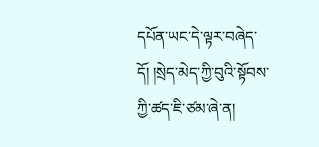དཔོན་ཡང་དེ་ལྟར་བཞེད་དོ། །སྲེད་མེད་ཀྱི་བུའི་སྟོབས་ཀྱི་ཚད་ཇི་ཙམ་ཞེ་ན།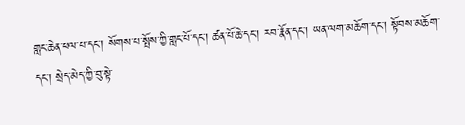གླང་ཆེན་ཕལ་པ་དང་། སོགས་པ་སྤོས་ཀྱི་གླང་པོ་དང་། ཚན་པོ་ཆེ་དང་། རབ་རྣོན་དང་། ཡན་ལག་མཆོག་དང་། སྟོབས་མཆོག་དང་། སྲེད་མེད་ཀྱི་བུ་སྟེ་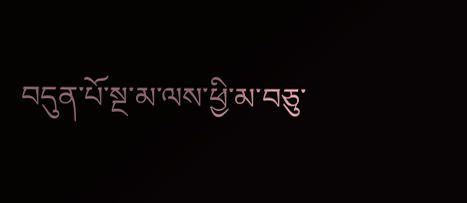བདུན་པོ་སྔ་མ་ལས་ཕྱི་མ་བཅུ་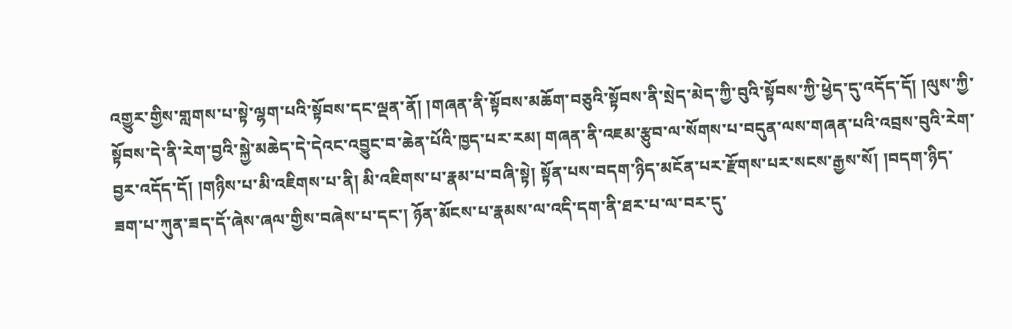འགྱུར་གྱིས་གླགས་པ་སྟེ་ལྷག་པའི་སྟོབས་དང་ལྡན་ནོ། །གཞན་ནི་སྟོབས་མཆོག་བཅུའི་སྟོབས་ནི་སྲེད་མེད་ཀྱི་བུའི་སྟོབས་ཀྱི་ཕྱེད་དུ་འདོད་དོ། །ལུས་ཀྱི་སྟོབས་དེ་ནི་རེག་བྱའི་སྐྱེ་མཆེད་དེ་དེའང་འབྱུང་བ་ཆེན་པོའི་ཁྱད་པར་རམ། གཞན་ནི་འཇམ་རྩུབ་ལ་སོགས་པ་བདུན་ལས་གཞན་པའི་འབྲས་བུའི་རེག་བྱར་འདོད་དོ། །གཉིས་པ་མི་འཇིགས་པ་ནི། མི་འཇིགས་པ་རྣམ་པ་བཞི་སྟེ། སྟོན་པས་བདག་ཉིད་མངོན་པར་རྫོགས་པར་སངས་རྒྱས་སོ། །བདག་ཉིད་ཟག་པ་ཀུན་ཟད་དོ་ཞེས་ཞལ་གྱིས་བཞེས་པ་དང་། ཉོན་མོངས་པ་རྣམས་ལ་འདི་དག་ནི་ཐར་པ་ལ་བར་དུ་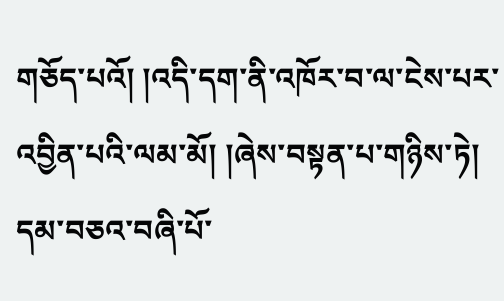གཅོད་པའོ། །འདི་དག་ནི་འཁོར་བ་ལ་ངེས་པར་འབྱིན་པའི་ལམ་མོ། །ཞེས་བསྟན་པ་གཉིས་ཏེ། དམ་བཅའ་བཞི་པོ་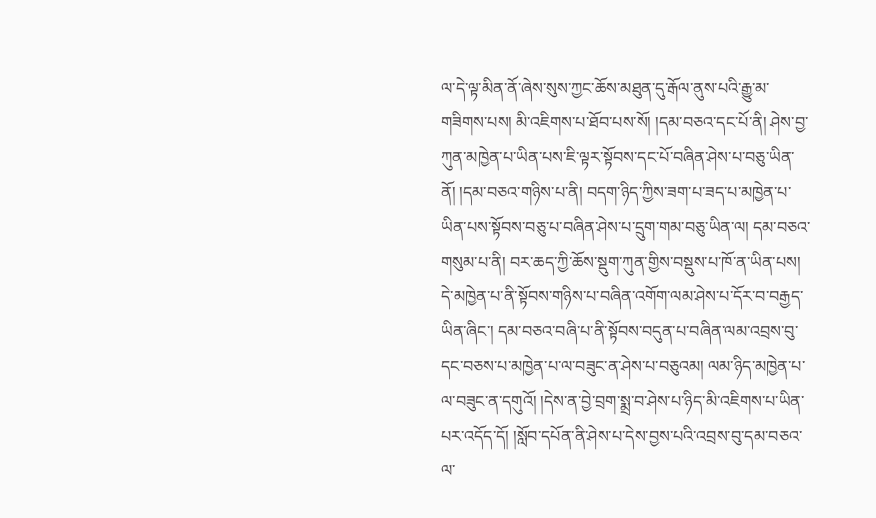ལ་དེ་ལྟ་མིན་ནོ་ཞེས་སུས་ཀྱང་ཆོས་མཐུན་དུ་རྒོལ་ནུས་པའི་རྒྱུ་མ་གཟིགས་པས། མི་འཇིགས་པ་ཐོབ་པས་སོ། །དམ་བཅའ་དང་པོ་ནི། ཤེས་བྱ་ཀུན་མཁྱེན་པ་ཡིན་པས་ཇི་ལྟར་སྟོབས་དང་པོ་བཞིན་ཤེས་པ་བཅུ་ཡིན་ནོ། །དམ་བཅའ་གཉིས་པ་ནི། བདག་ཉིད་ཀྱིས་ཟག་པ་ཟད་པ་མཁྱེན་པ་ཡིན་པས་སྟོབས་བཅུ་པ་བཞིན་ཤེས་པ་དྲུག་གམ་བཅུ་ཡིན་ལ། དམ་བཅའ་གསུམ་པ་ནི། བར་ཆད་ཀྱི་ཆོས་སྡུག་ཀུན་གྱིས་བསྡུས་པ་ཁོ་ན་ཡིན་པས། དེ་མཁྱེན་པ་ནི་སྟོབས་གཉིས་པ་བཞིན་འགོག་ལམ་ཤེས་པ་དོར་བ་བརྒྱད་ཡིན་ཞིང་། དམ་བཅའ་བཞི་པ་ནི་སྟོབས་བདུན་པ་བཞིན་ལམ་འབྲས་བུ་དང་བཅས་པ་མཁྱེན་པ་ལ་བཟུང་ན་ཤེས་པ་བཅུའམ། ལམ་ཉིད་མཁྱེན་པ་ལ་བཟུང་ན་དགུའོ། །དེས་ན་བྱེ་བྲག་སྨྲ་བ་ཤེས་པ་ཉིད་མི་འཇིགས་པ་ཡིན་པར་འདོད་དོ། །སློབ་དཔོན་ནི་ཤེས་པ་དེས་བྱས་པའི་འབྲས་བུ་དམ་བཅའ་ལ་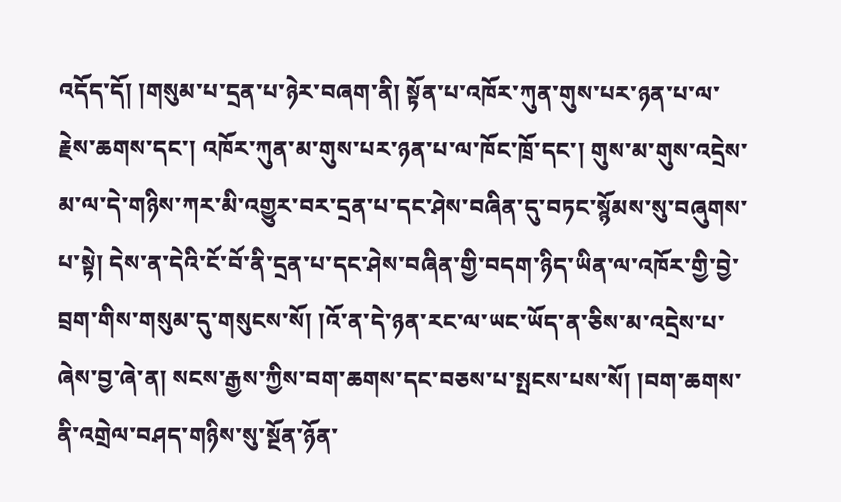འདོད་དོ། །གསུམ་པ་དྲན་པ་ཉེར་བཞག་ནི། སྟོན་པ་འཁོར་ཀུན་གུས་པར་ཉན་པ་ལ་རྗེས་ཆགས་དང་། འཁོར་ཀུན་མ་གུས་པར་ཉན་པ་ལ་ཁོང་ཁྲོ་དང་། གུས་མ་གུས་འདྲེས་མ་ལ་དེ་གཉིས་ཀར་མི་འགྱུར་བར་དྲན་པ་དང་ཤེས་བཞིན་དུ་བཏང་སྙོམས་སུ་བཞུགས་པ་སྟེ། དེས་ན་དེའི་ངོ་བོ་ནི་དྲན་པ་དང་ཤེས་བཞིན་གྱི་བདག་ཉིད་ཡིན་ལ་འཁོར་གྱི་བྱེ་བྲག་གིས་གསུམ་དུ་གསུངས་སོ། །འོ་ན་དེ་ཉན་རང་ལ་ཡང་ཡོད་ན་ཅིས་མ་འདྲེས་པ་ཞེས་བྱ་ཞེ་ན། སངས་རྒྱས་ཀྱིས་བག་ཆགས་དང་བཅས་པ་སྤངས་པས་སོ། །བག་ཆགས་ནི་འགྲེལ་བཤད་གཉིས་སུ་སྔོན་ཉོན་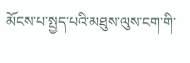མོངས་པ་སྤྱད་པའི་མཐུས་ལུས་ངག་གི་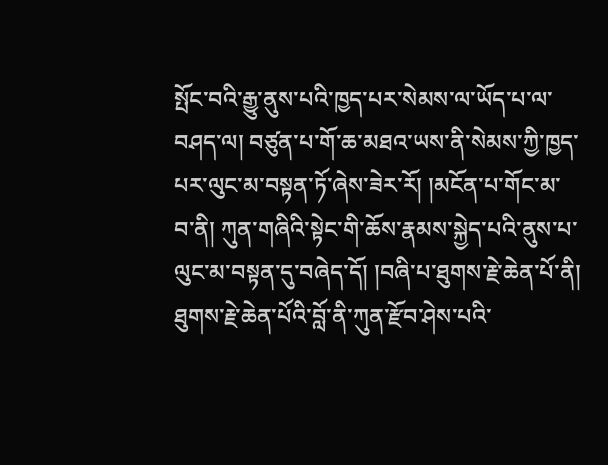སྤོང་བའི་རྒྱུ་ནུས་པའི་ཁྱད་པར་སེམས་ལ་ཡོད་པ་ལ་བཤད་ལ། བཙུན་པ་གོ་ཆ་མཐའ་ཡས་ནི་སེམས་ཀྱི་ཁྱད་པར་ལུང་མ་བསྟན་ཏོ་ཞེས་ཟེར་རོ། །མངོན་པ་གོང་མ་བ་ནི། ཀུན་གཞིའི་སྟེང་གི་ཆོས་རྣམས་སྐྱེད་པའི་ནུས་པ་ལུང་མ་བསྟན་དུ་བཞེད་དོ། །བཞི་པ་ཐུགས་རྗེ་ཆེན་པོ་ནི། ཐུགས་རྗེ་ཆེན་པོའི་བློ་ནི་ཀུན་རྫོབ་ཤེས་པའི་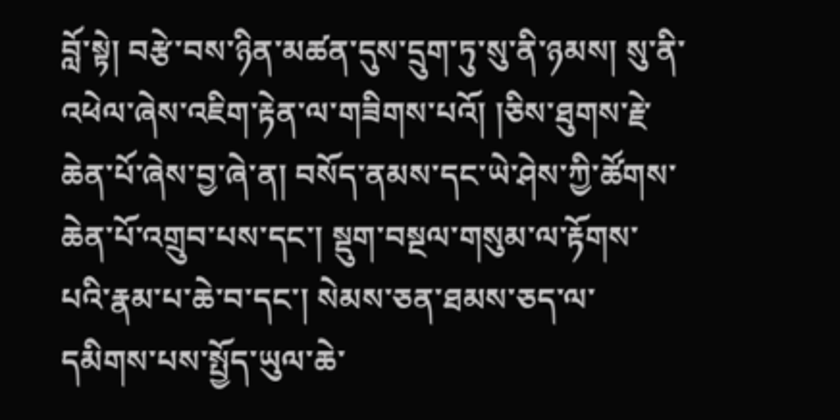བློ་སྟེ། བརྩེ་བས་ཉིན་མཚན་དུས་དྲུག་ཏུ་སུ་ནི་ཉམས། སུ་ནི་འཕེལ་ཞེས་འཇིག་རྟེན་ལ་གཟིགས་པའོ། །ཅིས་ཐུགས་རྗེ་ཆེན་པོ་ཞེས་བྱ་ཞེ་ན། བསོད་ནམས་དང་ཡེ་ཤེས་ཀྱི་ཚོགས་ཆེན་པོ་འགྲུབ་པས་དང་། སྡུག་བསྔལ་གསུམ་ལ་རྟོགས་པའི་རྣམ་པ་ཆེ་བ་དང་། སེམས་ཅན་ཐམས་ཅད་ལ་དམིགས་པས་སྤྱོད་ཡུལ་ཆེ་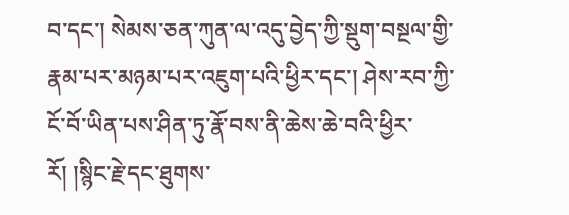བ་དང་། སེམས་ཅན་ཀུན་ལ་འདུ་བྱེད་ཀྱི་སྡུག་བསྔལ་གྱི་རྣམ་པར་མཉམ་པར་འཇུག་པའི་ཕྱིར་དང་། ཤེས་རབ་ཀྱི་ངོ་བོ་ཡིན་པས་ཤིན་ཏུ་རྣོ་བས་ནི་ཆེས་ཆེ་བའི་ཕྱིར་རོ། །སྙིང་རྗེ་དང་ཐུགས་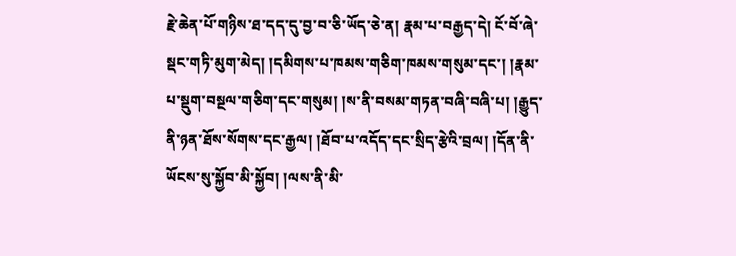རྗེ་ཆེན་པོ་གཉིས་ཐ་དད་དུ་བྱ་བ་ཅི་ཡོད་ཅེ་ན། རྣམ་པ་བརྒྱད་དེ། ངོ་བོ་ཞེ་སྡང་གཏི་མུག་མེད། །དམིགས་པ་ཁམས་གཅིག་ཁམས་གསུམ་དང་། །རྣམ་པ་སྡུག་བསྔལ་གཅིག་དང་གསུམ། །ས་ནི་བསམ་གཏན་བཞི་བཞི་པ། །རྒྱུད་ནི་ཉན་ཐོས་སོགས་དང་རྒྱལ། །ཐོབ་པ་འདོད་དང་སྲིད་རྩེའི་བྲལ། །དོན་ནི་ཡོངས་སུ་སྐྱོབ་མི་སྐྱོབ། །ལས་ནི་མི་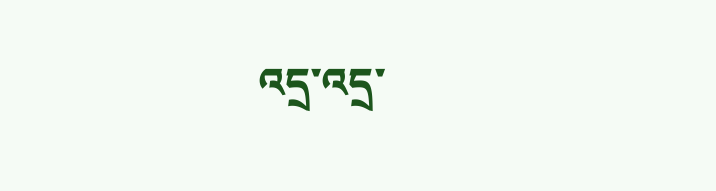འདྲ་འདྲ་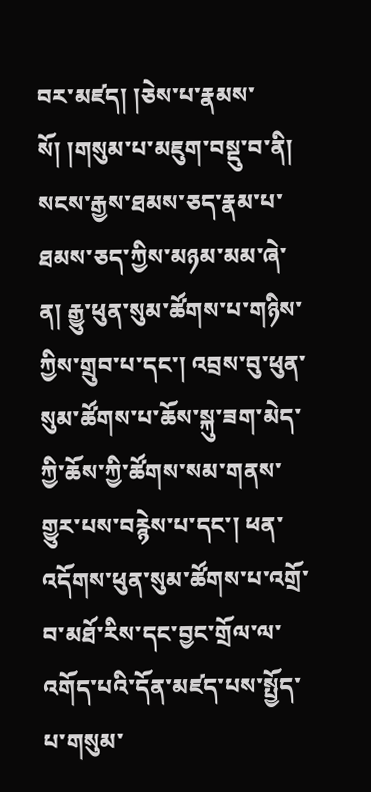བར་མཛད། །ཅེས་པ་རྣམས་སོ། །གསུམ་པ་མཇུག་བསྡུ་བ་ནི། སངས་རྒྱས་ཐམས་ཅད་རྣམ་པ་ཐམས་ཅད་ཀྱིས་མཉམ་མམ་ཞེ་ན། རྒྱུ་ཕུན་སུམ་ཚོགས་པ་གཉིས་ཀྱིས་གྲུབ་པ་དང་། འབྲས་བུ་ཕུན་སུམ་ཚོགས་པ་ཆོས་སྐུ་ཟག་མེད་ཀྱི་ཆོས་ཀྱི་ཚོགས་སམ་གནས་གྱུར་པས་བརྙེས་པ་དང་། ཕན་འདོགས་ཕུན་སུམ་ཚོགས་པ་འགྲོ་བ་མཐོ་རིས་དང་བྱང་གྲོལ་ལ་འགོད་པའི་དོན་མཛད་པས་སྤྱོད་པ་གསུམ་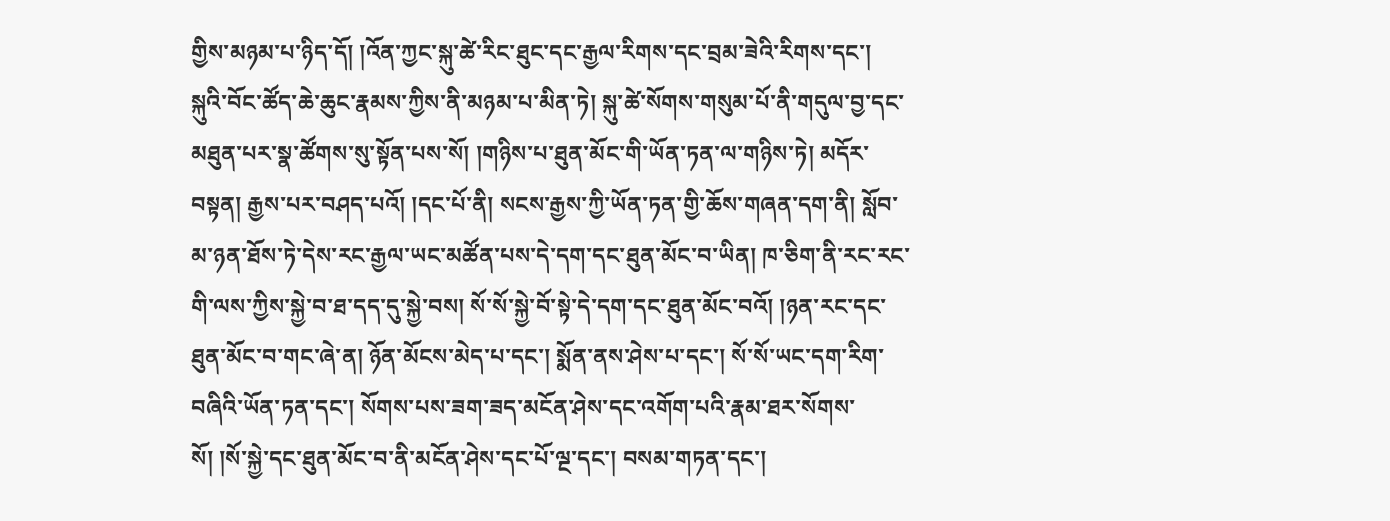གྱིས་མཉམ་པ་ཉིད་དོ། །འོན་ཀྱང་སྐུ་ཚེ་རིང་ཐུང་དང་རྒྱལ་རིགས་དང་བྲམ་ཟེའི་རིགས་དང་། སྐུའི་བོང་ཚོད་ཆེ་ཆུང་རྣམས་ཀྱིས་ནི་མཉམ་པ་མིན་ཏེ། སྐུ་ཚེ་སོགས་གསུམ་པོ་ནི་གདུལ་བྱ་དང་མཐུན་པར་སྣ་ཚོགས་སུ་སྟོན་པས་སོ། །གཉིས་པ་ཐུན་མོང་གི་ཡོན་ཏན་ལ་གཉིས་ཏེ། མདོར་བསྟན། རྒྱས་པར་བཤད་པའོ། །དང་པོ་ནི། སངས་རྒྱས་ཀྱི་ཡོན་ཏན་གྱི་ཆོས་གཞན་དག་ནི། སློབ་མ་ཉན་ཐོས་ཏེ་དེས་རང་རྒྱལ་ཡང་མཚོན་པས་དེ་དག་དང་ཐུན་མོང་བ་ཡིན། ཁ་ཅིག་ནི་རང་རང་གི་ལས་ཀྱིས་སྐྱེ་བ་ཐ་དད་དུ་སྐྱེ་བས། སོ་སོ་སྐྱེ་བོ་སྟེ་དེ་དག་དང་ཐུན་མོང་བའོ། །ཉན་རང་དང་ཐུན་མོང་བ་གང་ཞེ་ན། ཉོན་མོངས་མེད་པ་དང་། སྨོན་ནས་ཤེས་པ་དང་། སོ་སོ་ཡང་དག་རིག་བཞིའི་ཡོན་ཏན་དང་། སོགས་པས་ཟག་ཟད་མངོན་ཤེས་དང་འགོག་པའི་རྣམ་ཐར་སོགས་སོ། །སོ་སྐྱེ་དང་ཐུན་མོང་བ་ནི་མངོན་ཤེས་དང་པོ་ལྔ་དང་། བསམ་གཏན་དང་།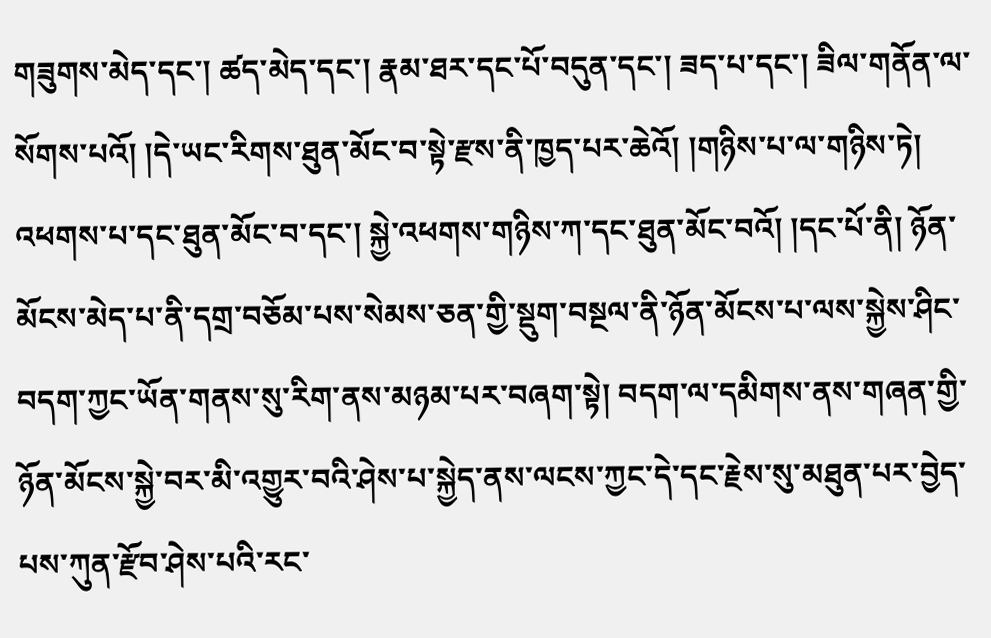གཟུགས་མེད་དང་། ཚད་མེད་དང་། རྣམ་ཐར་དང་པོ་བདུན་དང་། ཟད་པ་དང་། ཟིལ་གནོན་ལ་སོགས་པའོ། །དེ་ཡང་རིགས་ཐུན་མོང་བ་སྟེ་རྫས་ནི་ཁྱད་པར་ཆེའོ། །གཉིས་པ་ལ་གཉིས་ཏེ། འཕགས་པ་དང་ཐུན་མོང་བ་དང་། སྐྱེ་འཕགས་གཉིས་ཀ་དང་ཐུན་མོང་བའོ། །དང་པོ་ནི། ཉོན་མོངས་མེད་པ་ནི་དགྲ་བཅོམ་པས་སེམས་ཅན་གྱི་སྡུག་བསྔལ་ནི་ཉོན་མོངས་པ་ལས་སྐྱེས་ཤིང་བདག་ཀྱང་ཡོན་གནས་སུ་རིག་ནས་མཉམ་པར་བཞག་སྟེ། བདག་ལ་དམིགས་ནས་གཞན་གྱི་ཉོན་མོངས་སྐྱེ་བར་མི་འགྱུར་བའི་ཤེས་པ་སྐྱེད་ནས་ལངས་ཀྱང་དེ་དང་རྗེས་སུ་མཐུན་པར་བྱེད་པས་ཀུན་རྫོབ་ཤེས་པའི་རང་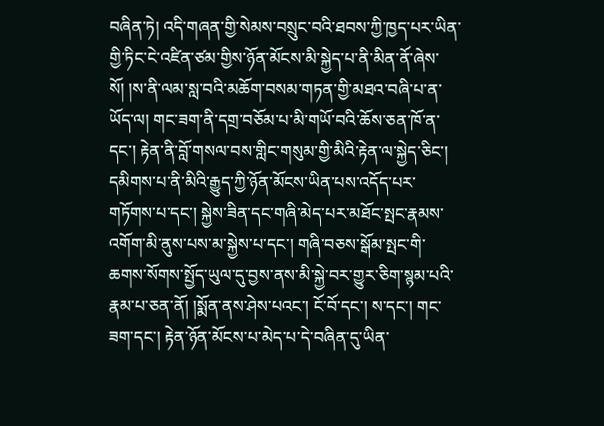བཞིན་ཏེ། འདི་གཞན་གྱི་སེམས་བསྲུང་བའི་ཐབས་ཀྱི་ཁྱད་པར་ཡིན་གྱི་ཏིང་ངེ་འཛིན་ཙམ་གྱིས་ཉོན་མོངས་མི་སྐྱེད་པ་ནི་མིན་ནོ་ཞེས་སོ། །ས་ནི་ལམ་སླ་བའི་མཆོག་བསམ་གཏན་གྱི་མཐའ་བཞི་པ་ན་ཡོད་ལ། གང་ཟག་ནི་དགྲ་བཅོམ་པ་མི་གཡོ་བའི་ཆོས་ཅན་ཁོ་ན་དང་། རྟེན་ནི་བློ་གསལ་བས་གླིང་གསུམ་གྱི་མིའི་རྟེན་ལ་སྐྱེད་ཅིང་། དམིགས་པ་ནི་མིའི་རྒྱུད་ཀྱི་ཉོན་མོངས་ཡིན་པས་འདོད་པར་གཏོགས་པ་དང་། སྐྱེས་ཟིན་དང་གཞི་མེད་པར་མཐོང་སྤང་རྣམས་འགོག་མི་ནུས་པས་མ་སྐྱེས་པ་དང་། གཞི་བཅས་སྒོམ་སྤང་གི་ཆགས་སོགས་སྤྱོད་ཡུལ་དུ་བྱས་ནས་མི་སྐྱེ་བར་གྱུར་ཅིག་སྙམ་པའི་རྣམ་པ་ཅན་ནོ། །སྨོན་ནས་ཤེས་པའང་། ངོ་བོ་དང་། ས་དང་། གང་ཟག་དང་། རྟེན་ཉོན་མོངས་པ་མེད་པ་དེ་བཞིན་དུ་ཡིན་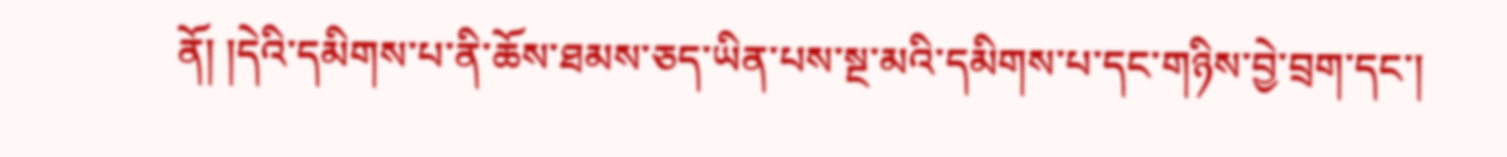ནོ། །དེའི་དམིགས་པ་ནི་ཆོས་ཐམས་ཅད་ཡིན་པས་སྔ་མའི་དམིགས་པ་དང་གཉིས་བྱེ་བྲག་དང་།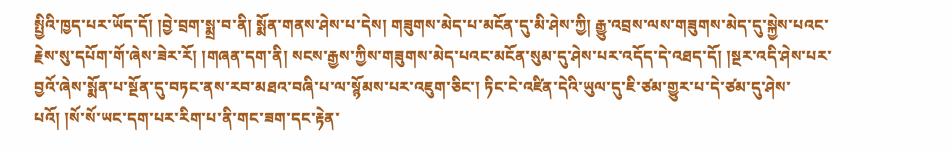སྤྱིའི་ཁྱད་པར་ཡོད་དོ། །བྱེ་བྲག་སྨྲ་བ་ནི། སྨོན་གནས་ཤེས་པ་དེས། གཟུགས་མེད་པ་མངོན་དུ་མི་ཤེས་ཀྱི། རྒྱུ་འབྲས་ལས་གཟུགས་མེད་དུ་སྐྱེས་པའང་རྗེས་སུ་དཔོག་གོ་ཞེས་ཟེར་རོ། །གཞན་དག་ནི། སངས་རྒྱས་ཀྱིས་གཟུགས་མེད་པའང་མངོན་སུམ་དུ་ཤེས་པར་འདོད་དེ་འཐད་དོ། །སྔར་འདི་ཤེས་པར་བྱའོ་ཞེས་སྨོན་པ་སྔོན་དུ་བཏང་ནས་རབ་མཐའ་བཞི་པ་ལ་སྙོམས་པར་འཇུག་ཅིང་། ཏིང་ངེ་འཛིན་དེའི་ཡུལ་དུ་ཇི་ཙམ་གྱུར་པ་དེ་ཙམ་དུ་ཤེས་པའོ། །སོ་སོ་ཡང་དག་པར་རིག་པ་ནི་གང་ཟག་དང་རྟེན་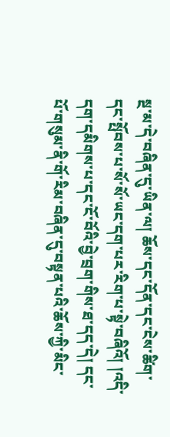སྔ་མ་དེ་བཞིན་དུ་ཡིན་ལ། ཆོས་དང་དོན་དང་ངེས་ཚིག་དང་སྤོབས་པ་སོ་སོ་ཡང་དག་པར་རིག་པ་སྟེ་བཞིའོ། །འདི་དག་དམིགས་པ་དང་ངོ་བོའི་བྱེ་བྲག་གིས་ཐ་དད་དེ། དང་པོ་གསུམ་ནི་གོ་རིམ་བཞིན་དུ་བསྟན་པའི་ཆོས་ཀྱི་མིང་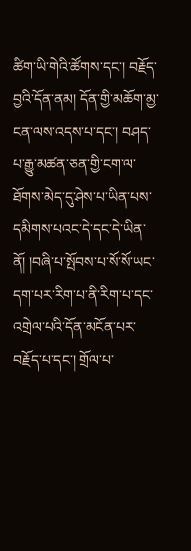ཚིག་ཡི་གེའི་ཚོགས་དང་། བརྗོད་བྱའི་དོན་ནམ། དོན་གྱི་མཆོག་མྱ་ངན་ལས་འདས་པ་དང་། བཤད་པ་རྒྱུ་མཚན་ཅན་གྱི་ངག་ལ་ཐོགས་མེད་དུ་ཤེས་པ་ཡིན་པས་དམིགས་པའང་དེ་དང་དེ་ཡིན་ནོ། །བཞི་པ་སྤོབས་པ་སོ་སོ་ཡང་དག་པར་རིག་པ་ནི་རིག་པ་དང་འགྲེལ་པའི་དོན་མངོན་པར་བརྗོད་པ་དང་། གྲོལ་པ་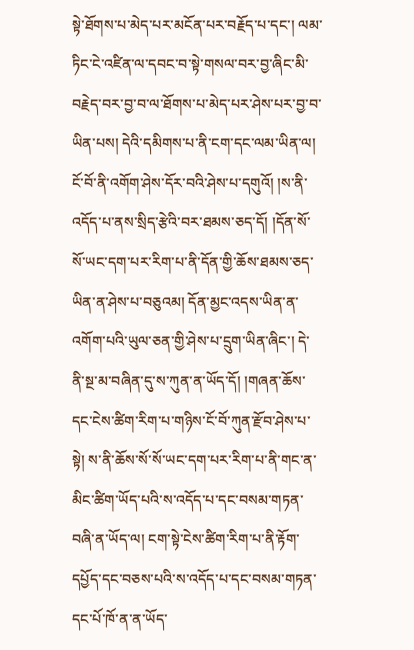སྟེ་ཐོགས་པ་མེད་པར་མངོན་པར་བརྗོད་པ་དང་། ལམ་ཏིང་ངེ་འཛིན་ལ་དབང་བ་སྟེ་གསལ་བར་བྱ་ཞིང་མི་བརྗེད་བར་བྱ་བ་ལ་ཐོགས་པ་མེད་པར་ཤེས་པར་བྱ་བ་ཡིན་པས། དེའི་དམིགས་པ་ནི་ངག་དང་ལམ་ཡིན་ལ། ངོ་བོ་ནི་འགོག་ཤེས་དོར་བའི་ཤེས་པ་དགུའོ། །ས་ནི་འདོད་པ་ནས་སྲིད་རྩེའི་བར་ཐམས་ཅད་དོ། །དོན་སོ་སོ་ཡང་དག་པར་རིག་པ་ནི་དོན་གྱི་ཆོས་ཐམས་ཅད་ཡིན་ན་ཤེས་པ་བཅུའམ། དོན་མྱང་འདས་ཡིན་ན་འགོག་པའི་ཡུལ་ཅན་གྱི་ཤེས་པ་དྲུག་ཡིན་ཞིང་། དེ་ནི་སྔ་མ་བཞིན་དུ་ས་ཀུན་ན་ཡོད་དོ། །གཞན་ཆོས་དང་ངེས་ཚིག་རིག་པ་གཉིས་ངོ་བོ་ཀུན་རྫོབ་ཤེས་པ་སྟེ། ས་ནི་ཆོས་སོ་སོ་ཡང་དག་པར་རིག་པ་ནི་གང་ན་མིང་ཚིག་ཡོད་པའི་ས་འདོད་པ་དང་བསམ་གཏན་བཞི་ན་ཡོད་ལ། ངག་སྟེ་ངེས་ཚིག་རིག་པ་ནི་རྟོག་དཔྱོད་དང་བཅས་པའི་ས་འདོད་པ་དང་བསམ་གཏན་དང་པོ་ཁོ་ན་ན་ཡོད་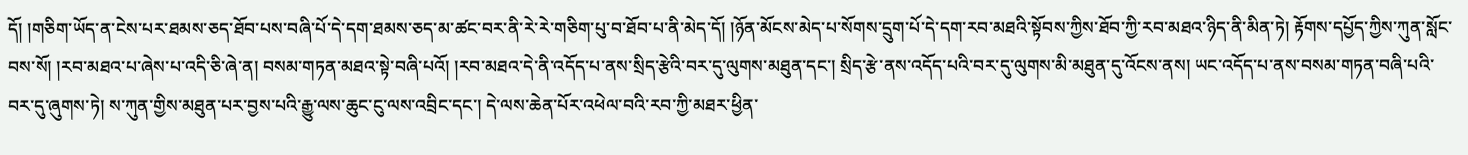དོ། །གཅིག་ཡོད་ན་ངེས་པར་ཐམས་ཅད་ཐོབ་པས་བཞི་པོ་དེ་དག་ཐམས་ཅད་མ་ཚང་བར་ནི་རེ་རེ་གཅིག་པུ་བ་ཐོབ་པ་ནི་མེད་དོ། །ཉོན་མོངས་མེད་པ་སོགས་དྲུག་པོ་དེ་དག་རབ་མཐའི་སྟོབས་ཀྱིས་ཐོབ་ཀྱི་རབ་མཐའ་ཉིད་ནི་མིན་ཏེ། རྟོགས་དཔྱོད་ཀྱིས་ཀུན་སློང་བས་སོ། །རབ་མཐའ་པ་ཞེས་པ་འདི་ཅི་ཞེ་ན། བསམ་གཏན་མཐའ་སྟེ་བཞི་པའོ། །རབ་མཐའ་དེ་ནི་འདོད་པ་ནས་སྲིད་རྩེའི་བར་དུ་ལུགས་མཐུན་དང་། སྲིད་རྩེ་ནས་འདོད་པའི་བར་དུ་ལུགས་མི་མཐུན་དུ་འོངས་ནས། ཡང་འདོད་པ་ནས་བསམ་གཏན་བཞི་པའི་བར་དུ་ཞུགས་ཏེ། ས་ཀུན་གྱིས་མཐུན་པར་བྱས་པའི་རྒྱུ་ལས་ཆུང་ངུ་ལས་འབྲིང་དང་། དེ་ལས་ཆེན་པོར་འཕེལ་བའི་རབ་ཀྱི་མཐར་ཕྱིན་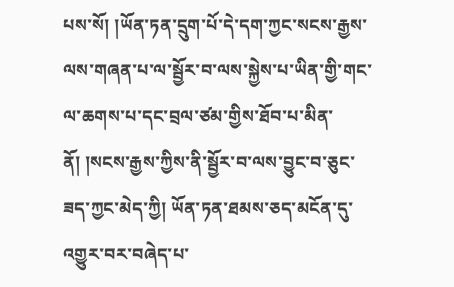པས་སོ། །ཡོན་ཏན་དྲུག་པོ་དེ་དག་ཀྱང་སངས་རྒྱས་ལས་གཞན་པ་ལ་སྦྱོར་བ་ལས་སྐྱེས་པ་ཡིན་གྱི་གང་ལ་ཆགས་པ་དང་བྲལ་ཙམ་གྱིས་ཐོབ་པ་མིན་ནོ། །སངས་རྒྱས་ཀྱིས་ནི་སྦྱོར་བ་ལས་བྱུང་བ་ཅུང་ཟད་ཀྱང་མེད་ཀྱི། ཡོན་ཏན་ཐམས་ཅད་མངོན་དུ་འགྱུར་བར་བཞེད་པ་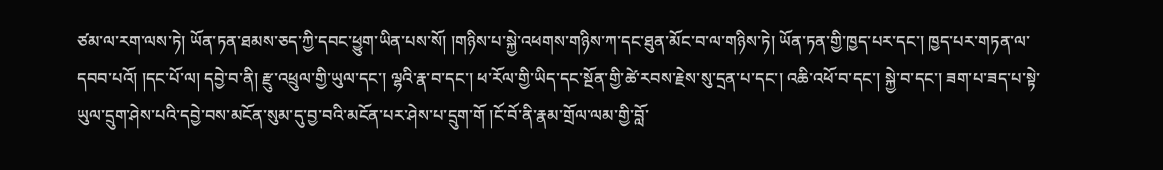ཙམ་ལ་རག་ལས་ཏེ། ཡོན་ཏན་ཐམས་ཅད་ཀྱི་དབང་ཕྱུག་ཡིན་པས་སོ། །གཉིས་པ་སྐྱེ་འཕགས་གཉིས་ཀ་དང་ཐུན་མོང་བ་ལ་གཉིས་ཏེ། ཡོན་ཏན་གྱི་ཁྱད་པར་དང་། ཁྱད་པར་གཏན་ལ་དབབ་པའོ། །དང་པོ་ལ། དབྱེ་བ་ནི། རྫུ་འཕྲུལ་གྱི་ཡུལ་དང་། ལྷའི་རྣ་བ་དང་། ཕ་རོལ་གྱི་ཡིད་དང་སྔོན་གྱི་ཚེ་རབས་རྗེས་སུ་དྲན་པ་དང་། འཆི་འཕོ་བ་དང་། སྐྱེ་བ་དང་། ཟག་པ་ཟད་པ་སྟེ་ཡུལ་དྲུག་ཤེས་པའི་དབྱེ་བས་མངོན་སུམ་དུ་བྱ་བའི་མངོན་པར་ཤེས་པ་དྲུག་གོ །ངོ་བོ་ནི་རྣམ་གྲོལ་ལམ་གྱི་བློ་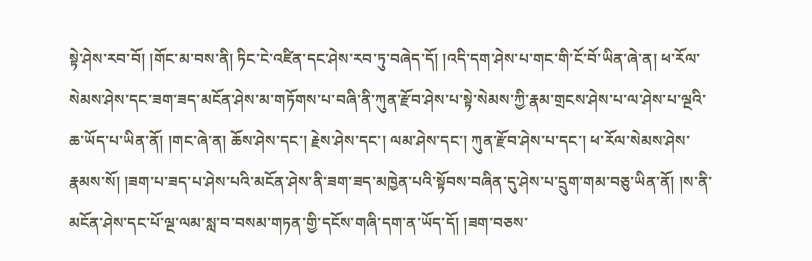སྟེ་ཤེས་རབ་བོ། །གོང་མ་བས་ནི། ཏིང་ངེ་འཛིན་དང་ཤེས་རབ་ཏུ་བཞེད་དོ། །འདི་དག་ཤེས་པ་གང་གི་ངོ་བོ་ཡིན་ཞེ་ན། ཕ་རོལ་སེམས་ཤེས་དང་ཟག་ཟད་མངོན་ཤེས་མ་གཏོགས་པ་བཞི་ནི་ཀུན་རྫོབ་ཤེས་པ་སྟེ་སེམས་ཀྱི་རྣམ་གྲངས་ཤེས་པ་ལ་ཤེས་པ་ལྔའི་ཆ་ཡོད་པ་ཡིན་ནོ། །གང་ཞེ་ན། ཆོས་ཤེས་དང་། རྗེས་ཤེས་དང་། ལམ་ཤེས་དང་། ཀུན་རྫོབ་ཤེས་པ་དང་། ཕ་རོལ་སེམས་ཤེས་རྣམས་སོ། །ཟག་པ་ཟད་པ་ཤེས་པའི་མངོན་ཤེས་ནི་ཟག་ཟད་མཁྱེན་པའི་སྟོབས་བཞིན་དུ་ཤེས་པ་དྲུག་གམ་བཅུ་ཡིན་ནོ། །ས་ནི་མངོན་ཤེས་དང་པོ་ལྔ་ལམ་སླ་བ་བསམ་གཏན་གྱི་དངོས་གཞི་དག་ན་ཡོད་དོ། །ཟག་བཅས་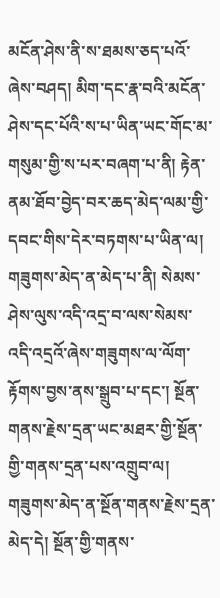མངོན་ཤེས་ནི་ས་ཐམས་ཅད་པའོ་ཞེས་བཤད། མིག་དང་རྣ་བའི་མངོན་ཤེས་དང་པོའི་ས་པ་ཡིན་ཡང་གོང་མ་གསུམ་གྱི་ས་པར་བཞག་པ་ནི། རྟེན་ནམ་ཐོབ་བྱེད་བར་ཆད་མེད་ལམ་གྱི་དབང་གིས་དེར་བཏགས་པ་ཡིན་ལ། གཟུགས་མེད་ན་མེད་པ་ནི། སེམས་ཤེས་ལུས་འདི་འདྲ་བ་ལས་སེམས་འདི་འདྲའོ་ཞེས་གཟུགས་ལ་ལོག་རྟོགས་བྱས་ནས་སྒྲུབ་པ་དང་། སྔོན་གནས་རྗེས་དྲན་ཡང་མཐར་གྱི་སྔོན་གྱི་གནས་དྲན་པས་འགྲུབ་ལ། གཟུགས་མེད་ན་སྔོན་གནས་རྗེས་དྲན་མེད་དེ། སྔོན་གྱི་གནས་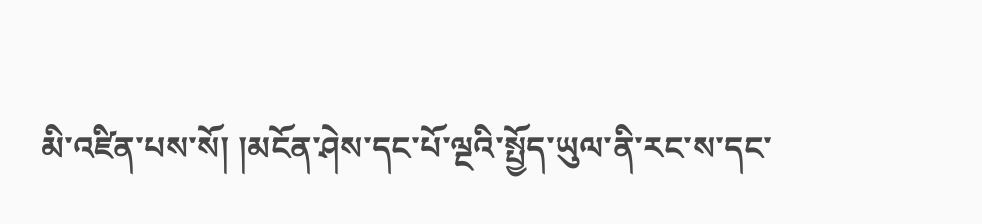མི་འཛིན་པས་སོ། །མངོན་ཤེས་དང་པོ་ལྔའི་སྤྱོད་ཡུལ་ནི་རང་ས་དང་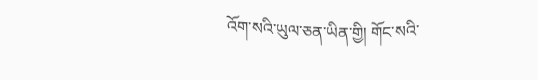འོག་སའི་ཡུལ་ཅན་ཡིན་གྱི། གོང་སའི་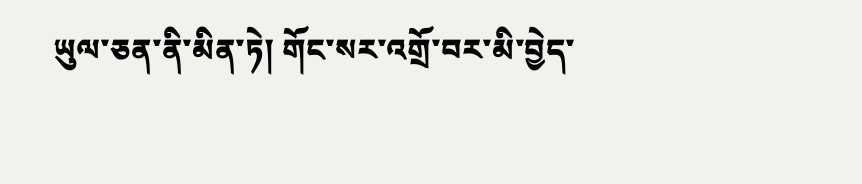ཡུལ་ཅན་ནི་མིན་ཏེ། གོང་སར་འགྲོ་བར་མི་བྱེད་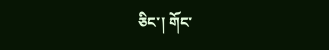ཅིང་། གོང་